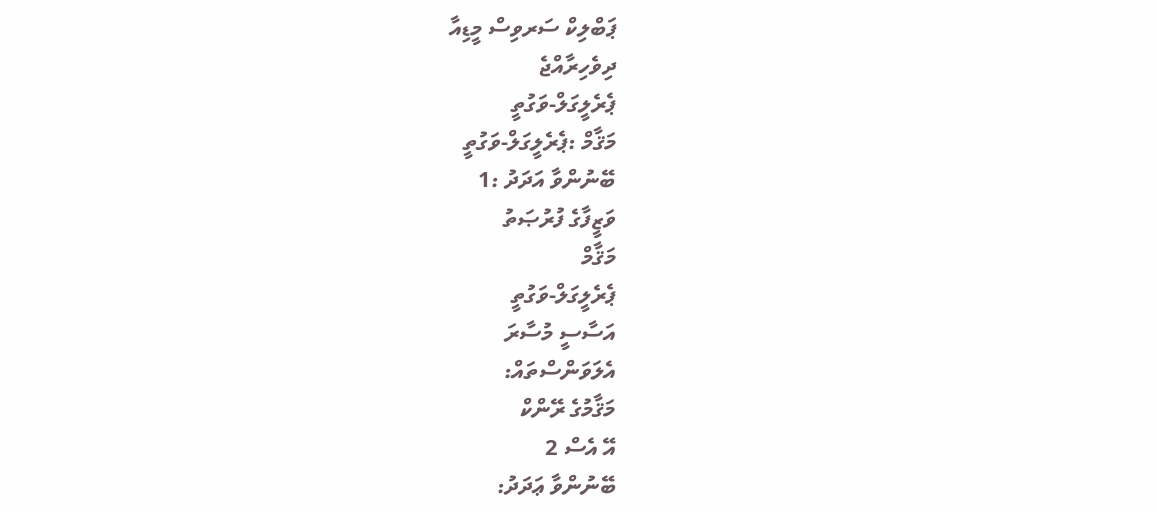ޕަބްލިކް ސަރވިސް މީޑިއާ
ދިވެހިރާއްޖެ
ޕެރެލީގަލް-ވަގުތީ
މަޤާމް :ޕެރެލީގަލް-ވަގުތީ
ބޭނުންވާ އަދަދު :1
ވަޒީފާގެ ފުރުޞަތު
މަޤާމް
ޕެރެލީގަލް-ވަގުތީ
އަސާސީ މުސާރަ
އެލަވަންސްތައް:
މަޤާމުގެ ރޭންކް
އޭ އެސް 2
ބޭނުންވާ ޢަދަދު: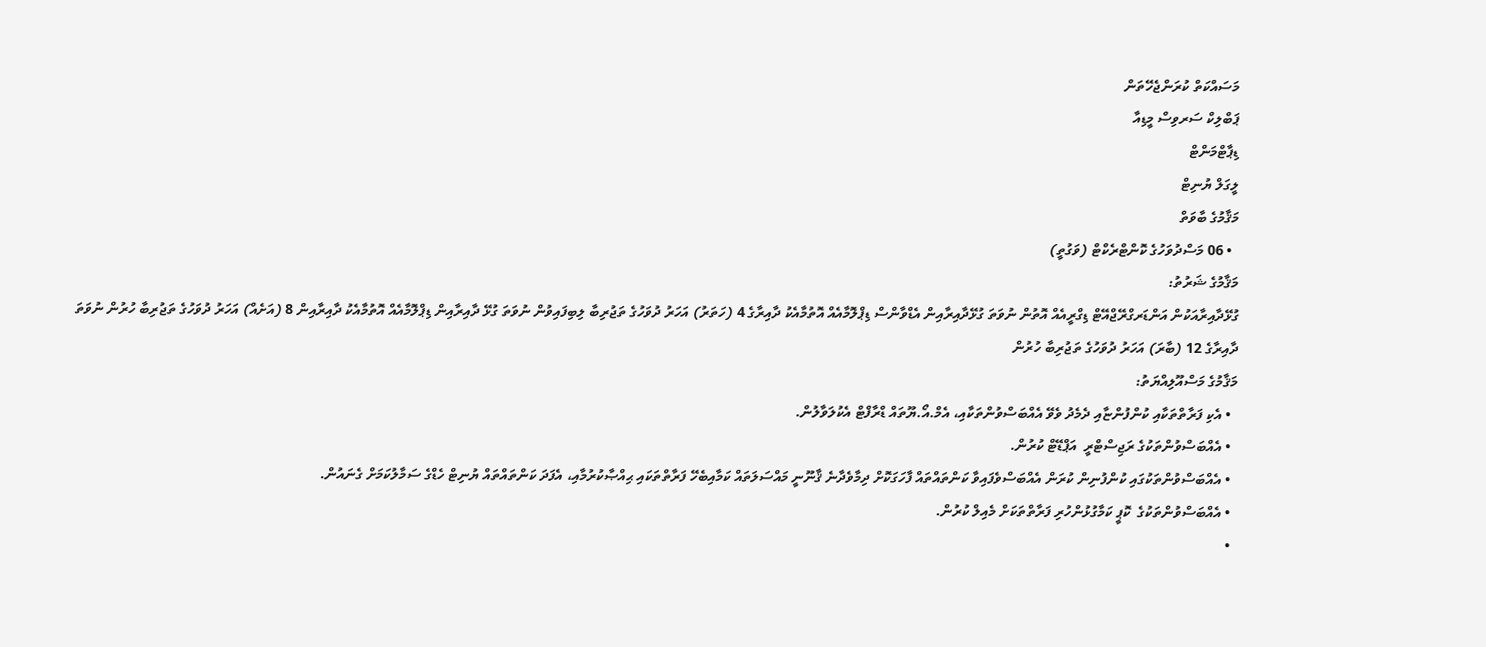މަސައްކަތް ކުރަންޖެހޭތަން
ޕަބްލިކް ސަރވިސް މީޑިއާ
ޑިޕާޓްމަންޓް
ލީގަލް ޔުނިޓް
މަޤާމުގެ ބާވަތް
  • 06 މަސްދުވަހުގެ ކޮންޓްރެކްޓް (ވަގުތީ)
މަޤާމުގެ ޝަރުތު:
ގުޅޭދާއިރާއަކުން އަންޑަރގްރޭޖްއޭޓް ޑިގްރީއެއް އޮތުން ނުވަތަ ގުޅޭދާއިރާއިން އެޑްވާންސް ޑިޕްލޮމާއެއް އޮތުމާއެކު ދާއިރާގެ 4 (ހަތަރު) އަހަރު ދުވަހުގެ ތަޖުރިބާ ލިބިފައިވުން ނުވަތަ ގުޅޭ ދާއިރާއިން ޑިޕްލޮމާއެއް އޮތުމާއެކު ދާއިރާއިން 8 (އަށެއް) އަހަރު ދުވަހުގެ ތަޖުރިބާ ހުރުން ނުވަތަ ދާއިރާގެ 12 (ބާރަ) އަހަރު ދުވަހުގެ ތަޖުރިބާ ހުރުން
މަޤާމުގެ މަސްއޫލިއްޔަތު:
  • އެކި ފަރާތްތަކާއި ކުންފުންޏާއި ދެމެދު ވެވޭ އެއްބަސްވުންތަކާއި، އެމް.އޯ.ޔޫތައް ޑްރާފްޓް އެކުލަވާލުން.
  • އެއްބަސްވުންތަކުގެ ރަޖިސްޓްރީ  އަޕްޑޭޓް ކުރުން.
  • އެއްބަސްވުންތަކުގައި ކުންފުނިން ކުރަން އެއްބަސްވެފައިވާ ކަންތައްތައް ފާހަގަކޮށް ދިމާވެދާނެ ޤާނޫނީ މައްސަލަތައް ކަމާއިބެހޭ ފަރާތްތަކައި ޙިއްޞާކުރުމާއި، އެފަދަ ކަންތައްތައް ޔުނިޓް ހެޑްގެ ސަމާލުކަމަށް ގެނައުން.
  • އެއްބަސްވުންތަކުގެ  ކޮޕީ ކަމާގުޅުންހުރި ފަރާތްތަކަށް މެއިލް ކުރުން.
  •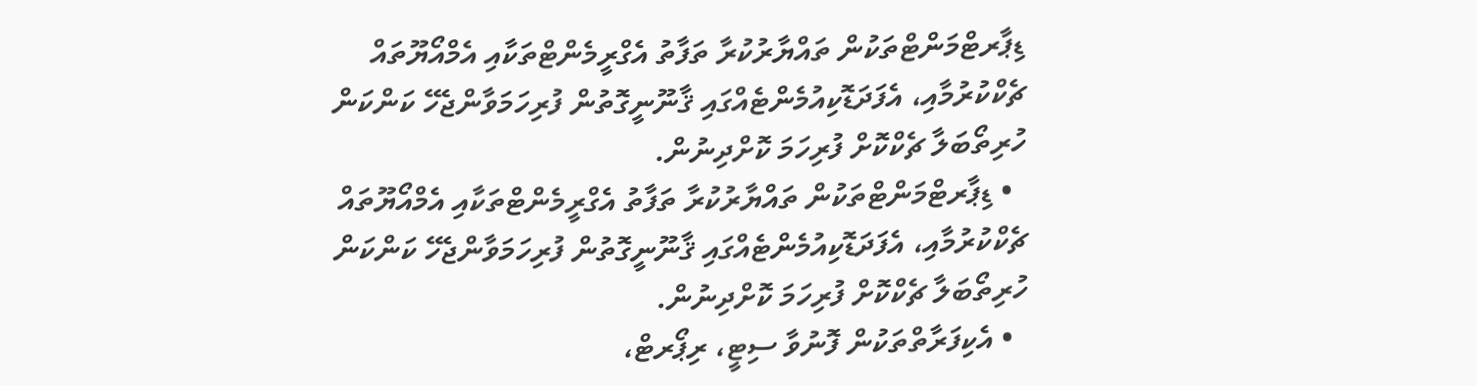ޑިޕާރޓްމަންޓްތަކުން ތައްޔާރުކުރާ ތަފާތު އެގްރީމެންޓްތަކާއި އެމްއޯޔޫތައް ޗެކްކުރުމާއި، އެފަދަޑޮކިއުމެންޓެއްގައި ޤާނޫނީގޮތުން ފުރިހަމަވާންޖެހޭ ކަންކަން ހުރިތޯބަލާ ޗެކްކޮށް ފުރިހަމަ ކޮށްދިނުން.
  • ޑިޕާރޓްމަންޓްތަކުން ތައްޔާރުކުރާ ތަފާތު އެގްރީމެންޓްތަކާއި އެމްއޯޔޫތައް ޗެކްކުރުމާއި، އެފަދަޑޮކިއުމެންޓެއްގައި ޤާނޫނީގޮތުން ފުރިހަމަވާންޖެހޭ ކަންކަން ހުރިތޯބަލާ ޗެކްކޮށް ފުރިހަމަ ކޮށްދިނުން.
  • އެކިފަރާތްތަކުން ފޮނުވާ ސިޓީ، ރިޕޯރޓް،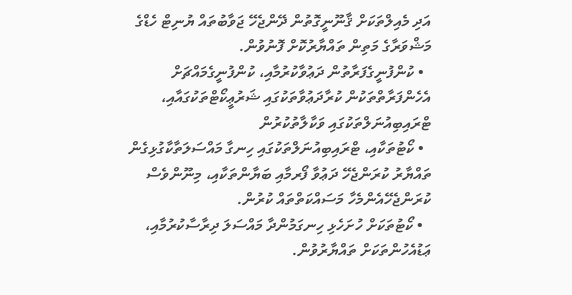އަދި މެއިލްތަކަށް ޤާނޫނީގޮތުން ދޭންޖެހޭ ޖަވާބުތައް ޔުނިޓް ހެޑްގެ މަޝްވަރާގެ މަތިން ތައްޔާރުކޮށް ފޮނުވުން.
  • ކުންފުނީގެފަރާތުން ދަޢުވާކުރުމާއި، ކުންފުނީގެމައްޗަށް އެހެންފަރާތްތަކުން ކުރާދަޢުވާތަކުގައި ޝަރުޢީކޯޓްތަކުގައާއި، ޓްރައިބިއުނަލްތަކުގައި ވަކާލާތުކުރުން
  • ކޯޓުތަކާއި، ޓްރައިބިއުނަލްތަކުގައި ހިނގާ މައްސަލަތާކާގުޅިގެން ތައްޔާރު ކުރަންޖެހޭ ދަޢުވާ ފޯރމާއި ބަޔާންތަކާއި، މިނޫންވެސް ކުރަންޖެހޭއެންމެހާ މަސައްކަތްތައް ކުރުން.
  • ކޯޓުތަކަށް ހުށަހެޅި ހިނގަމުންދާ މައްސަލަ ދިރާސާކުރުމާއި، ޢަޑުއެހުންތަކަށް ތައްޔާރުވުން.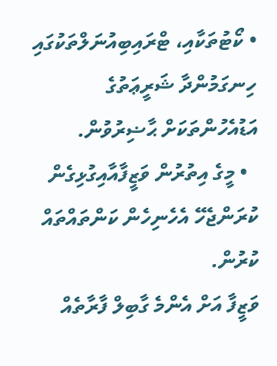• ކޯޓުތަކާއި، ޓްރައިބިއުނަލްތަކުގައި ހިނގަމުންދާ ޝަރީޢަތުގެ އަޑުއެހުންތަކަށް ޙާޟިރުވުން.
  • މީގެ އިތުރުން ވަޒީފާއާއިގުޅިގެން ކުރަންޖެހޭ އެހެނިހެން ކަންތައްތައް ކުރުން.
ވަޒީފާ އަށް އެންމެ ގާބިލް ފާރާތެއް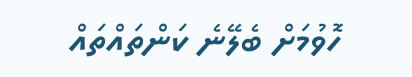ހޮވުމަށް ބެލޭނެ ކަންތައްތައް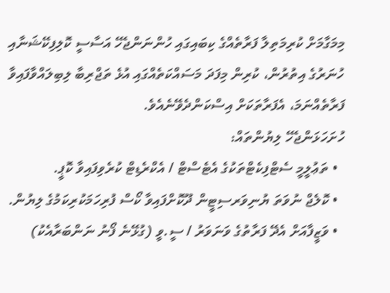މިމަގާމަށް ކުރިމަތިލާ ފަރާތެއްގެ ކިބައިގައި ހުންނަންޖެހޭ އަސާސީ ކޮލިފިކޭޝަނާއި ހުނަރުގެ އިތުރުން، ކުރިން މިފަދަ މަސައްކަތެއްގައި އުޅެ ތަޖްރިބާ ލިބިލައްވާފައިވާ ފަރާތެއްނަމަ، އެފަރާތަކަށް އިސްކަންދެވޭނެއެވެ.
ހުށަހަޅަންޖެހޭ ލިޔުންތައް:
  • ތަޢުލީމީ ސެޓްފިކެޓްތަކުގެ އެޓެސްޓް / އެކްރެޑިޓް ކުރެވިފައިވާ ކޮޕީ.
  • ކޮލެޖް ނުވަތަ ޔުނިވަރސިޓީން ދޫކޮށްފައިވާ ކޯސް ފުރިހަމަކުރިކަމުގެ ލިޔުން.
  • ވަޒީފާއަށް އެދޭ ފަރާތުގެ ވަނަވަރު / ސީ.ވީ (ގުޅޭނެ ފޯނު ނަންބަރާއެކު)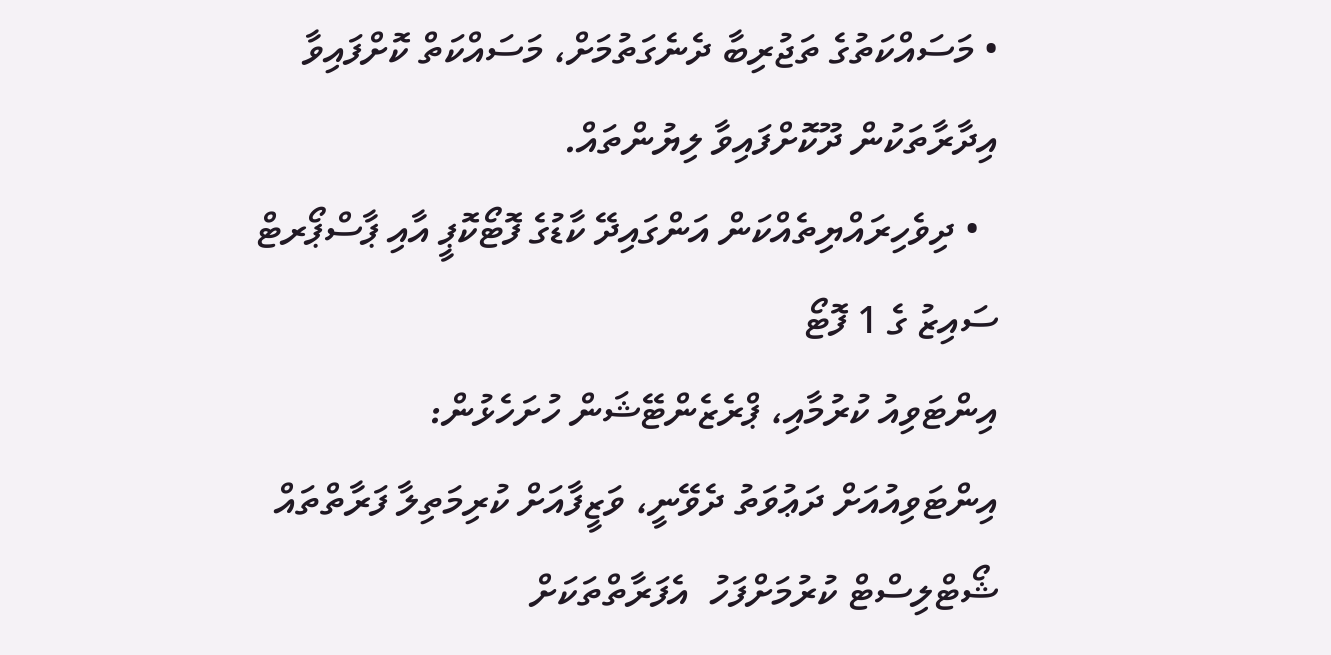• މަސައްކަތުގެ ތަޖުރިބާ ދެނެގަތުމަށް، މަސައްކަތް ކޮށްފައިވާ އިދާރާތަކުން ދޫކޮށްފައިވާ ލިޔުންތައް.
  • ދިވެހިރައްޔިތެއްކަން އަންގައިދޭ ކާޑުގެ ފޮޓޯކޮޕީ އާއި ޕާސްޕޯރޓް ސައިޒު ގެ 1 ފޮޓޯ
އިންޓަވިއު ކުރުމާއި، ޕްރެޒެންޓޭޝަން ހުށަހެޅުން:
އިންޓަވިއުއަށް ދަޢުވަތު ދެވޭނީ، ވަޒީފާއަށް ކުރިމަތިލާ ފަރާތްތައް ޝޯޓްލިސްޓް ކުރުމަށްފަހު  އެފަރާތްތަކަށް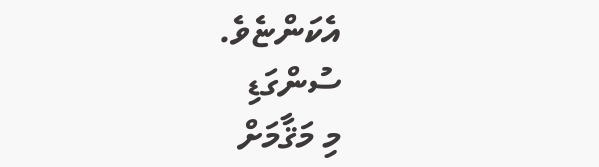އެކަންޏެވެ.
ސުންގަޑި
މި މަޤާމަށް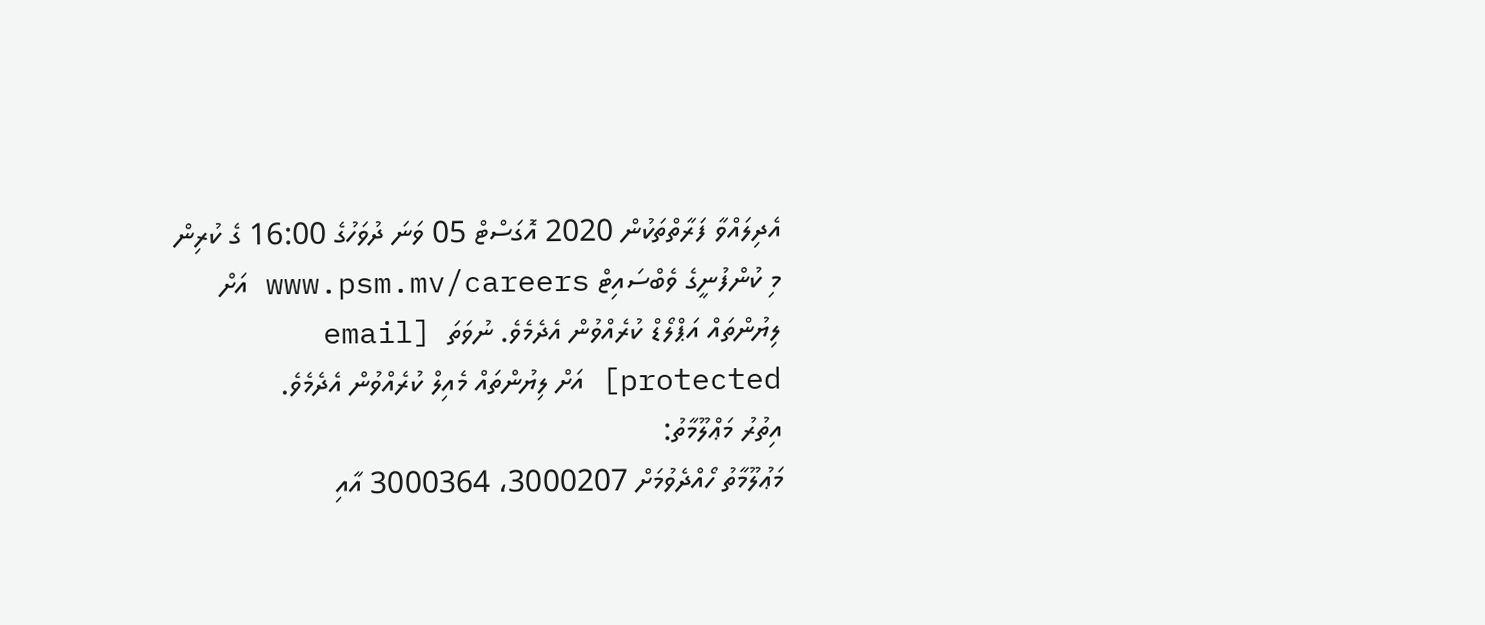އެދިލައްވާ ފަރާތްތަކުން 2020 އޮގަސްޓް 05 ވަނަ ދުވަހުގެ 16:00 ގެ ކުރިން މި ކުންފުނީގެ ވެބްސައިޓް www.psm.mv/careers އަށް ލިޔުންތައް އަޕްލޯޑް ކުރެއްވުން އެދެމެވެ. ނުވަތަ  [email protected] އަށް ލިޔުންތައް މެއިލް ކުރެއްވުން އެދެމެވެ.
އިތުރު މަޢްލޫމާތު:
މަޢުލޫމާތު ހޯއްދެވުމަށް 3000207، 3000364 އާއި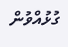ގުޅުއްވުން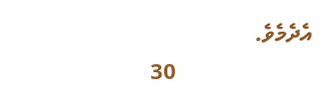އެދެމެވެ.
                        30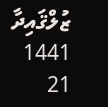ޒުލްޤައިދާ 1441
21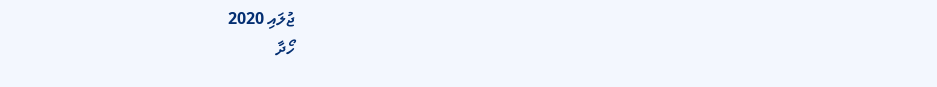ޖުލައި 2020
ހޯދާ